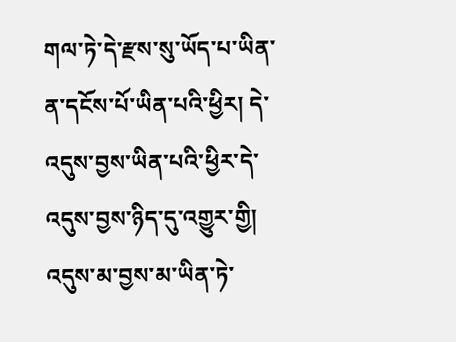གལ་ཏེ་དེ་རྫས་སུ་ཡོད་པ་ཡིན་ན་དངོས་པོ་ཡིན་པའི་ཕྱིར། དེ་འདུས་བྱས་ཡིན་པའི་ཕྱིར་དེ་འདུས་བྱས་ཉིད་དུ་འགྱུར་གྱི། འདུས་མ་བྱས་མ་ཡིན་ཏེ་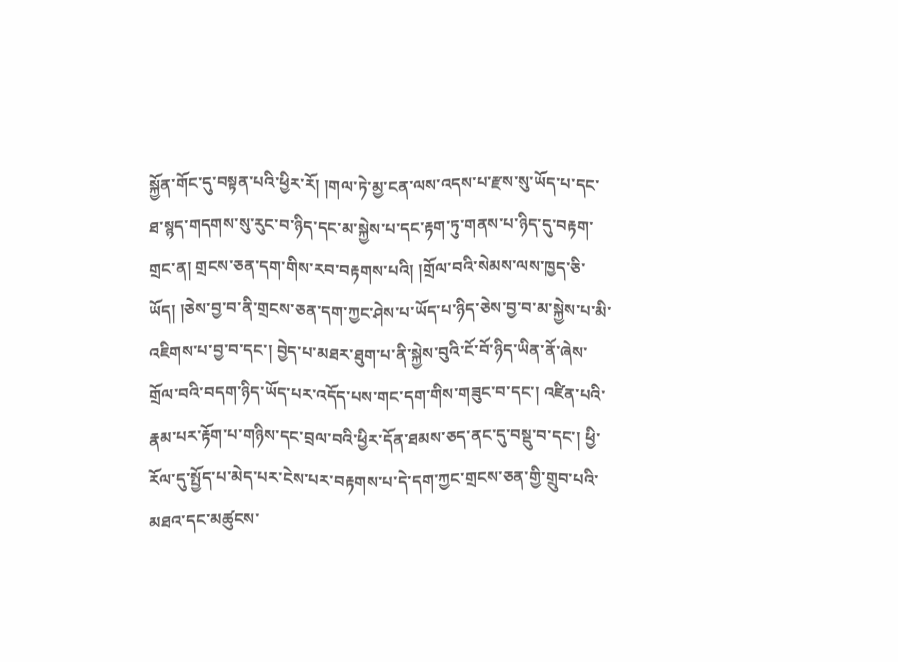སྐྱོན་གོང་དུ་བསྟན་པའི་ཕྱིར་རོ། །གལ་ཏེ་མྱ་ངན་ལས་འདས་པ་རྫས་སུ་ཡོད་པ་དང་ཐ་སྙད་གདགས་སུ་རུང་བ་ཉིད་དང་མ་སྐྱེས་པ་དང་རྟག་ཏུ་གནས་པ་ཉིད་དུ་བརྟག་གྲང་ན། གྲངས་ཅན་དག་གིས་རབ་བརྟགས་པའི། །གྲོལ་བའི་སེམས་ལས་ཁྱད་ཅི་ཡོད། །ཅེས་བྱ་བ་ནི་གྲངས་ཅན་དག་ཀྱང་ཤེས་པ་ཡོད་པ་ཉིད་ཅེས་བྱ་བ་མ་སྐྱེས་པ་མི་འཇིགས་པ་བྱ་བ་དང་། བྱེད་པ་མཐར་ཐུག་པ་ནི་སྐྱེས་བུའི་ངོ་བོ་ཉིད་ཡིན་ནོ་ཞེས་གྲོལ་བའི་བདག་ཉིད་ཡོད་པར་འདོད་པས་གང་དག་གིས་གཟུང་བ་དང་། འཛིན་པའི་རྣམ་པར་རྟོག་པ་གཉིས་དང་བྲལ་བའི་ཕྱིར་དོན་ཐམས་ཅད་ནང་དུ་བསྡུ་བ་དང་། ཕྱི་རོལ་དུ་སྤྱོད་པ་མེད་པར་ངེས་པར་བརྟགས་པ་དེ་དག་ཀྱང་གྲངས་ཅན་གྱི་གྲུབ་པའི་མཐའ་དང་མཚུངས་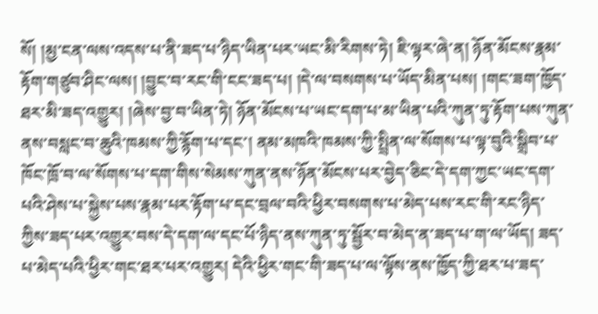སོ། །མྱ་ངན་ལས་འདས་པ་ནི་ཟད་པ་ཉིད་ཡིན་པར་ཡང་མི་རིགས་ཏེ། ཇི་ལྟར་ཞེ་ན། ཉོན་མོངས་རྣམ་རྟོག་གཙུབ་ཤིང་ལས། །བྱུང་བ་རང་གི་ངང་ཟད་པ། །དེ་ལ་བསགས་པ་ཡོད་མིན་པས། །གང་ཟག་ཁྱོད་ཐར་མི་ཟད་འགྱུར། །ཞེས་བྱ་བ་ཡིན་ཏེ། ཉོན་མོངས་པ་ཡང་དག་པ་མ་ཡིན་པའི་ཀུན་ཏུ་རྟོག་པས་ཀུན་ནས་བསླང་བ་ཆུའི་ཁམས་ཀྱི་རྙོག་པ་དང་། ནམ་མཁའི་ཁམས་ཀྱི་སྤྲིན་ལ་སོགས་པ་ལྟ་བུའི་སྒྲིབ་པ་ཁོང་ཁྲོ་བ་ལ་སོགས་པ་དག་གིས་སེམས་ཀུན་ནས་ཉོན་མོངས་པར་བྱེད་ཅིང་དེ་དག་ཀྱང་ཡང་དག་པའི་ཤེས་པ་སྐྱེས་པས་རྣམ་པར་རྟོག་པ་དང་བྲལ་བའི་ཕྱིར་བསགས་པ་མེད་པས་རང་གི་རང་ཉིད་ཀྱིས་ཟད་པར་འགྱུར་བས་དེ་དག་ལ་དང་པོ་ཉིད་ནས་ཀུན་ཏུ་སྦྱོར་བ་མེད་ན་ཟད་པ་ག་ལ་ཡོད། ཟད་པ་མེད་པའི་ཕྱིར་གང་ཐར་པར་འགྱུར། དེའི་ཕྱིར་གང་གི་ཟད་པ་ལ་ལྟོས་ནས་ཁྱོད་ཀྱི་ཐར་པ་ཟད་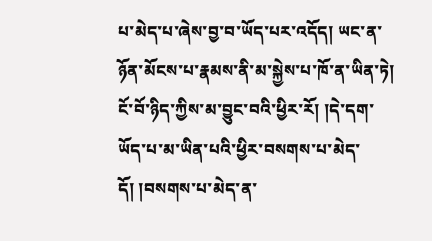པ་མེད་པ་ཞེས་བྱ་བ་ཡོད་པར་འདོད། ཡང་ན་ཉོན་མོངས་པ་རྣམས་ནི་མ་སྐྱེས་པ་ཁོ་ན་ཡིན་ཏེ། ངོ་བོ་ཉིད་ཀྱིས་མ་བྱུང་བའི་ཕྱིར་རོ། །དེ་དག་ཡོད་པ་མ་ཡིན་པའི་ཕྱིར་བསགས་པ་མེད་དོ། །བསགས་པ་མེད་ན་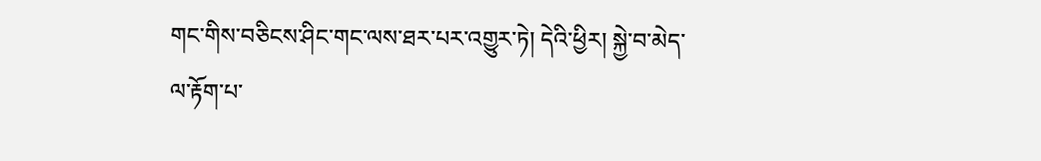གང་གིས་བཅིངས་ཤིང་གང་ལས་ཐར་པར་འགྱུར་ཏེ། དེའི་ཕྱིར། སྐྱེ་བ་མེད་
ལ་རྟོག་པ་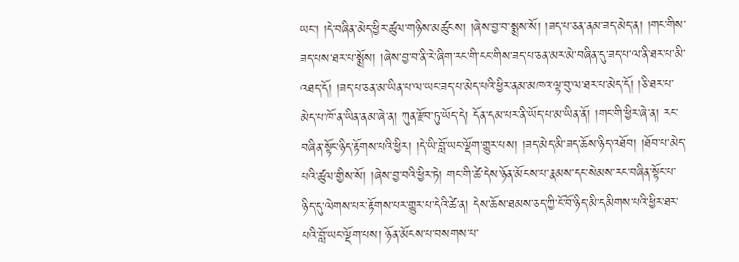ཡང་། །དེ་བཞིན་མེད་ཕྱིར་ཚུལ་གཉིས་མཚུངས། །ཞེས་བྱ་བ་སྨྲས་སོ། །ཟད་པ་ཅན་ནམ་ཟད་མེད་ན། །གང་གིས་ཟད་པས་ཐར་པ་སྨྲོས། །ཞེས་བྱ་བ་ནི་རེ་ཞིག་རང་གི་ངང་གིས་ཟད་པ་ཅན་མར་མེ་བཞིན་དུ་ཟད་པ་ལ་ནི་ཐར་པ་མི་འཐད་དོ། །ཟད་པ་ཅན་མ་ཡིན་པ་ལ་ཡང་ཟད་པ་མེད་པའི་ཕྱིར་ནམ་མཁའ་ལྟ་བུ་ལ་ཐར་པ་མེད་དོ། །ཅི་ཐར་པ་མེད་པ་ཁོ་ན་ཡིན་ནམ་ཞེ་ན། ཀུན་རྫོབ་ཏུ་ཡོད་དེ། དོན་དམ་པར་ནི་ཡོད་པ་མ་ཡིན་ནོ། །གང་གི་ཕྱིར་ཞེ་ན། རང་བཞིན་སྟོང་ཉིད་རྟོགས་པའི་ཕྱིར། །དེ་ཡི་བློ་ཡང་ལྡོག་གྱུར་པས། །ཟད་མེད་མི་ཟད་ཆོས་ཉིད་འཐོབ། །ཐོབ་པ་མེད་པའི་ཚུལ་གྱིས་སོ། །ཞེས་བྱ་བའི་ཕྱིར་ཏེ། གང་གི་ཚེ་དེས་ཉོན་མོངས་པ་རྣམས་དང་སེམས་རང་བཞིན་སྟོང་པ་ཉིད་དུ་ལེགས་པར་རྟོགས་པར་གྱུར་པ་དེའི་ཚེ་ན། དེས་ཆོས་ཐམས་ཅད་ཀྱི་ངོ་བོ་ཉིད་མི་དམིགས་པའི་ཕྱིར་ཐར་པའི་བློ་ཡང་ལྡོག་པས། ཉོན་མོངས་པ་བསགས་པ་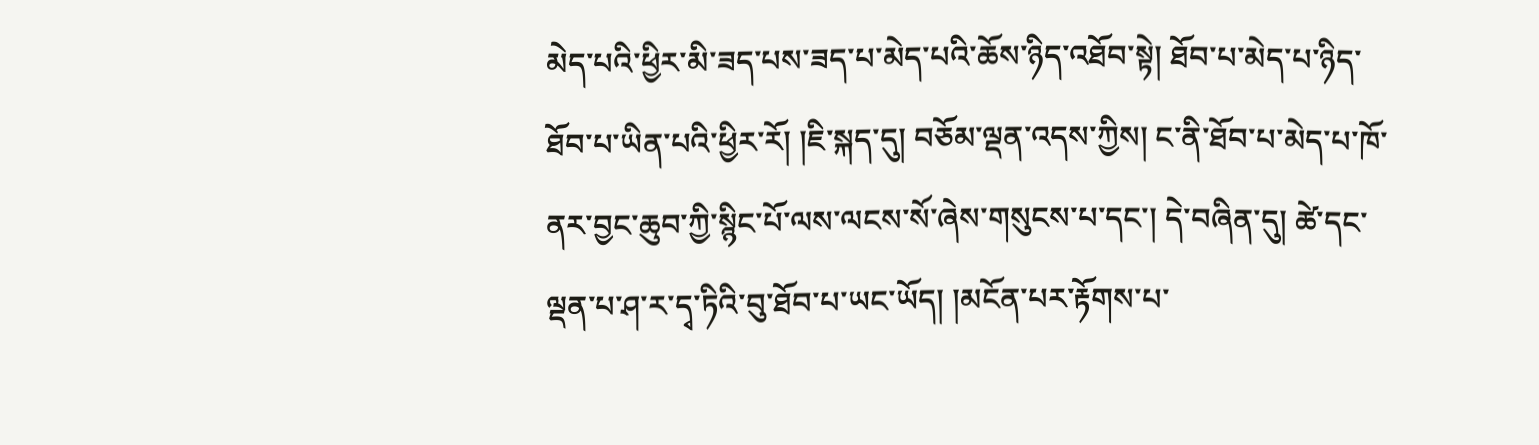མེད་པའི་ཕྱིར་མི་ཟད་པས་ཟད་པ་མེད་པའི་ཆོས་ཉིད་འཐོབ་སྟེ། ཐོབ་པ་མེད་པ་ཉིད་ཐོབ་པ་ཡིན་པའི་ཕྱིར་རོ། །ཇི་སྐད་དུ། བཅོམ་ལྡན་འདས་ཀྱིས། ང་ནི་ཐོབ་པ་མེད་པ་ཁོ་ནར་བྱང་ཆུབ་ཀྱི་སྙིང་པོ་ལས་ལངས་སོ་ཞེས་གསུངས་པ་དང་། དེ་བཞིན་དུ། ཚེ་དང་ལྡན་པ་ཤ་ར་དྭ་ཏིའི་བུ་ཐོབ་པ་ཡང་ཡོད། །མངོན་པར་རྟོགས་པ་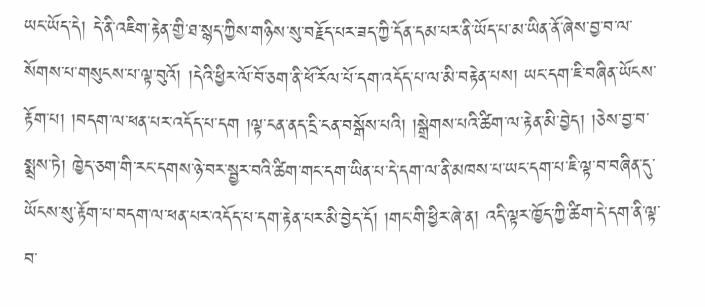ཡང་ཡོད་དེ། དེ་ནི་འཇིག་རྟེན་གྱི་ཐ་སྙད་ཀྱིས་གཉིས་སུ་བརྗོད་པར་ཟད་ཀྱི་དོན་དམ་པར་ནི་ཡོད་པ་མ་ཡིན་ནོ་ཞེས་བྱ་བ་ལ་སོགས་པ་གསུངས་པ་ལྟ་བུའོ། །དེའི་ཕྱིར་ལོ་བོ་ཅག་ནི་ཕོ་རོལ་པོ་དག་འདོད་པ་ལ་མི་བརྟེན་པས། ཡང་དག་ཇི་བཞིན་ཡོངས་རྟོག་པ། །བདག་ལ་ཕན་པར་འདོད་པ་དག །ལྟ་ངན་ནད་དྲི་ངན་བསྒོས་པའི། །སྒྲེགས་པའི་ཚིག་ལ་རྟེན་མི་བྱེད། །ཅེས་བྱ་བ་སྨྲས་ཏེ། ཁྱེད་ཅག་གི་རང་དགས་ཉེ་བར་སྦྱར་བའི་ཚིག་གང་དག་ཡིན་པ་དེ་དག་ལ་ནི་མཁས་པ་ཡང་དག་པ་ཇི་ལྟ་བ་བཞིན་དུ་ཡོངས་སུ་རྟོག་པ་བདག་ལ་ཕན་པར་འདོད་པ་དག་རྟེན་པར་མི་བྱེད་དོ། །གང་གི་ཕྱིར་ཞེ་ན། འདི་ལྟར་ཁྱོད་ཀྱི་ཚིག་དེ་དག་ནི་ལྟ་བ་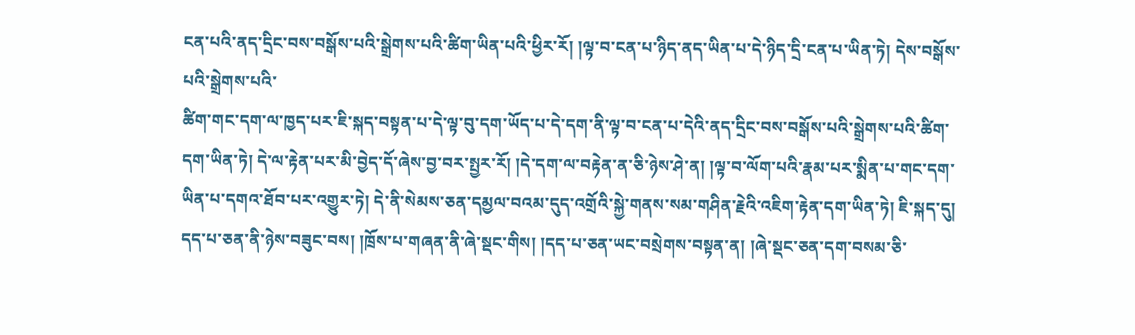ངན་པའི་ནད་དྲིང་བས་བསྒོས་པའི་སྒྲེགས་པའི་ཚིག་ཡིན་པའི་ཕྱིར་རོ། །ལྟ་བ་ངན་པ་ཉིད་ནད་ཡིན་པ་དེ་ཉིད་དྲི་ངན་པ་ཡིན་ཏེ། དེས་བསྒོས་པའི་སྒྲེགས་པའི་
ཚིག་གང་དག་ལ་ཁྱད་པར་ཇི་སྐད་བསྟན་པ་དེ་ལྟ་བུ་དག་ཡོད་པ་དེ་དག་ནི་ལྟ་བ་ངན་པ་དེའི་ནད་དྲིང་བས་བསྒོས་པའི་སྒྲེགས་པའི་ཚིག་དག་ཡིན་ཏེ། དེ་ལ་རྟེན་པར་མི་བྱེད་དོ་ཞེས་བྱ་བར་སྤྱར་རོ། །དེ་དག་ལ་བརྟེན་ན་ཅི་ཉེས་ཤེ་ན། །ལྟ་བ་ལོག་པའི་རྣམ་པར་སྨིན་པ་གང་དག་ཡིན་པ་དགའ་ཐོབ་པར་འགྱུར་ཏེ། དེ་ནི་སེམས་ཅན་དམྱལ་བའམ་དུད་འགྲོའི་སྐྱེ་གནས་སམ་གཤིན་རྗེའི་འཇིག་རྟེན་དག་ཡིན་ཏེ། ཇི་སྐད་དུ། དད་པ་ཅན་ནི་ཉེས་བཟུང་བས། །ཁྲོས་པ་གཞན་ནི་ཞེ་སྡང་གིས། །དད་པ་ཅན་ཡང་བསྲེགས་བསྟན་ན། །ཞེ་སྡང་ཅན་དག་བསམ་ཅི་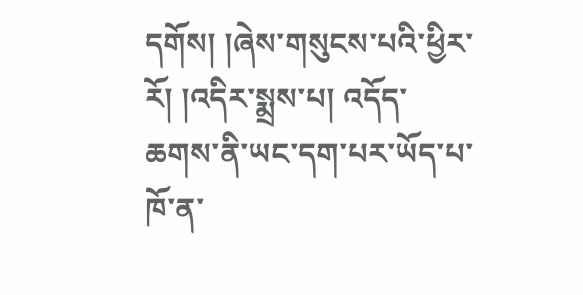དགོས། །ཞེས་གསུངས་པའི་ཕྱིར་རོ། །འདིར་སྨྲས་པ། འདོད་ཆགས་ནི་ཡང་དག་པར་ཡོད་པ་ཁོ་ན་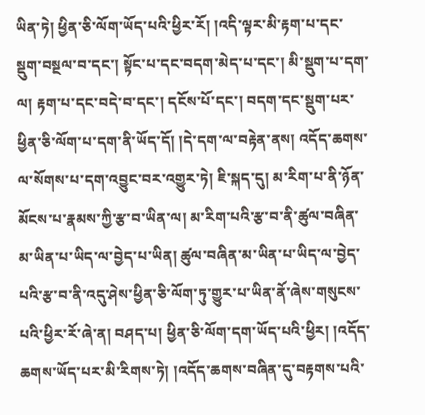ཡིན་ཏེ། ཕྱིན་ཅི་ལོག་ཡོད་པའི་ཕྱིར་རོ། །འདི་ལྟར་མི་རྟག་པ་དང་སྡུག་བསྔལ་བ་དང་། སྟོང་པ་དང་བདག་མེད་པ་དང་། མི་སྡུག་པ་དག་ལ། རྟག་པ་དང་བདེ་བ་དང་། དངོས་པོ་དང་། བདག་དང་སྡུག་པར་ཕྱིན་ཅི་ལོག་པ་དག་ནི་ཡོད་དོ། །དེ་དག་ལ་བརྟེན་ནས། འདོད་ཆགས་ལ་སོགས་པ་དག་འབྱུང་བར་འགྱུར་ཏེ། ཇི་སྐད་དུ། མ་རིག་པ་ནི་ཉོན་མོངས་པ་རྣམས་ཀྱི་རྩ་བ་ཡིན་ལ། མ་རིག་པའི་རྩ་བ་ནི་ཚུལ་བཞིན་མ་ཡིན་པ་ཡིད་ལ་བྱེད་པ་ཡིན། ཚུལ་བཞིན་མ་ཡིན་པ་ཡིད་ལ་བྱེད་པའི་རྩ་བ་ནི་འདུ་ཤེས་ཕྱིན་ཅི་ལོག་ཏུ་གྱུར་པ་ཡིན་ནོ་ཞེས་གསུངས་པའི་ཕྱིར་རོ་ཞེ་ན། བཤད་པ། ཕྱིན་ཅི་ལོག་དག་ཡོད་པའི་ཕྱིར། །འདོད་ཆགས་ཡོད་པར་མི་རིགས་ཏེ། །འདོད་ཆགས་བཞིན་དུ་བརྟགས་པའི་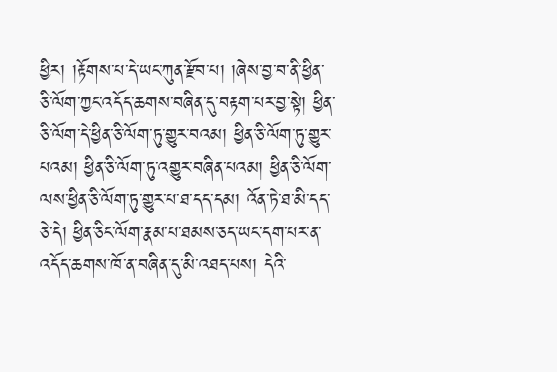ཕྱིར། །རྟོགས་པ་དེ་ཡང་ཀུན་རྫོབ་པ། །ཞེས་བྱ་བ་ནི་ཕྱིན་ཅི་ལོག་ཀྱང་འདོད་ཆགས་བཞིན་དུ་བརྟག་པར་བྱ་སྟེ། ཕྱིན་ཅི་ལོག་དེ་ཕྱིན་ཅི་ལོག་ཏུ་གྱུར་བའམ། ཕྱིན་ཅི་ལོག་ཏུ་གྱུར་པའམ། ཕྱིན་ཅི་ལོག་ཏུ་འགྱུར་བཞིན་པའམ། ཕྱིན་ཅི་ལོག་ལས་ཕྱིན་ཅི་ལོག་ཏུ་གྱུར་པ་ཐ་དད་དམ། འོན་ཏེ་ཐ་མི་དད་ཅེ་དེ། ཕྱིན་ཅིང་ལོག་རྣམ་པ་ཐམས་ཅད་ཡང་དག་པར་ན་འདོད་ཆགས་ཁོ་ན་བཞིན་དུ་མི་འཐད་པས། དེའི་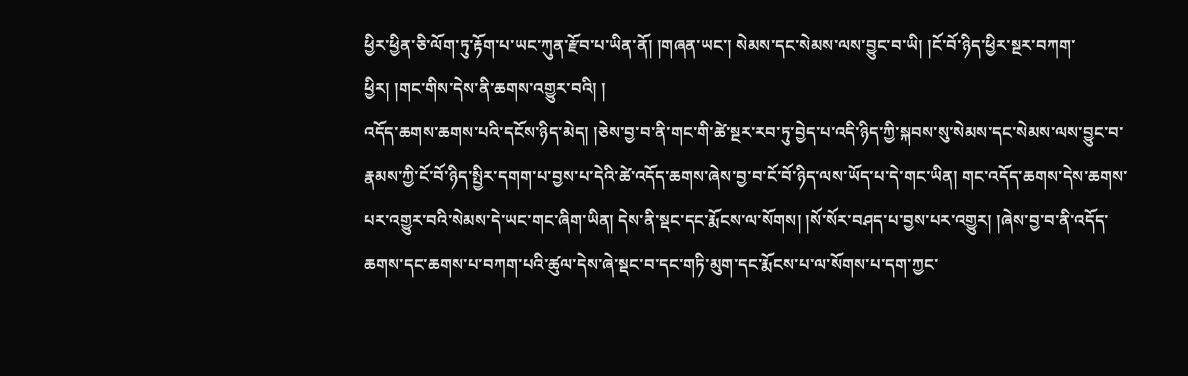ཕྱིར་ཕྱིན་ཅི་ལོག་ཏུ་རྟོག་པ་ཡང་ཀུན་རྫོབ་པ་ཡིན་ནོ། །གཞན་ཡང་། སེམས་དང་སེམས་ལས་བྱུང་བ་ཡི། །ངོ་བོ་ཉིད་ཕྱིར་སྔར་བཀག་ཕྱིར། །གང་གིས་དེས་ནི་ཆགས་འགྱུར་བའི། །
འདོད་ཆགས་ཆགས་པའི་དངོས་ཉིད་མེད། །ཅེས་བྱ་བ་ནི་གང་གི་ཚེ་སྔར་རབ་ཏུ་བྱེད་པ་འདི་ཉིད་ཀྱི་སྐབས་སུ་སེམས་དང་སེམས་ལས་བྱུང་བ་རྣམས་ཀྱི་ངོ་བོ་ཉིད་སྤྱིར་དགག་པ་བྱས་པ་དེའི་ཚེ་འདོད་ཆགས་ཞེས་བྱ་བ་ངོ་བོ་ཉིད་ལས་ཡོད་པ་དེ་གང་ཡིན། གང་འདོད་ཆགས་དེས་ཆགས་པར་འགྱུར་བའི་སེམས་དེ་ཡང་གང་ཞིག་ཡིན། དེས་ནི་སྡང་དང་རྨོངས་ལ་སོགས། །སོ་སོར་བཤད་པ་བྱས་པར་འགྱུར། །ཞེས་བྱ་བ་ནི་འདོད་ཆགས་དང་ཆགས་པ་བཀག་པའི་ཚུལ་དེས་ཞེ་སྡང་བ་དང་གཏི་མུག་དང་རྨོངས་པ་ལ་སོགས་པ་དག་ཀྱང་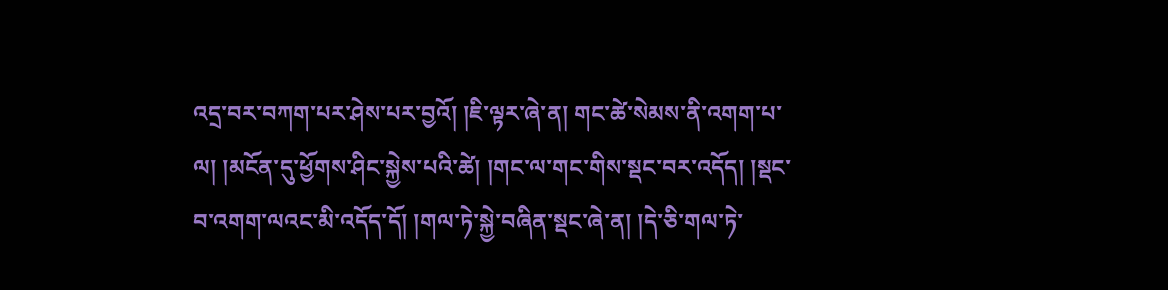འདྲ་བར་བཀག་པར་ཤེས་པར་བྱའོ། །ཇི་ལྟར་ཞེ་ན། གང་ཚེ་སེམས་ནི་འགག་པ་ལ། །མངོན་དུ་ཕྱོགས་ཤིང་སྐྱེས་པའི་ཚེ། །གང་ལ་གང་གིས་སྡང་བར་འདོད། །སྡང་བ་འགག་ལའང་མི་འདོད་དོ། །གལ་ཏེ་སྐྱེ་བཞིན་སྡང་ཞེ་ན། །དེ་ཅི་གལ་ཏེ་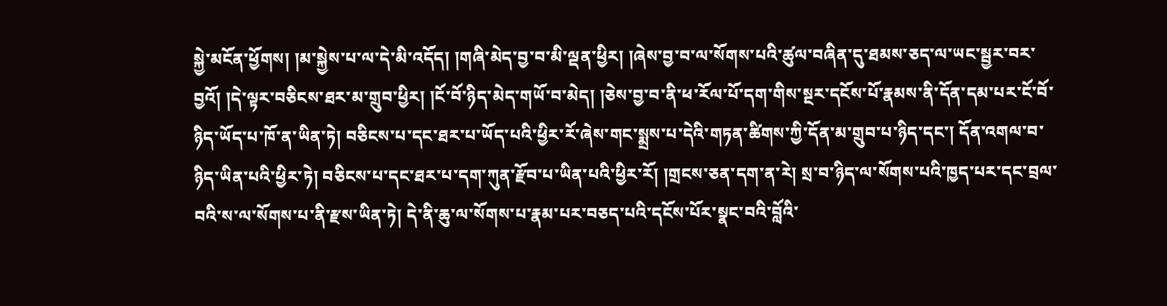སྐྱེ་མངོན་ཕྱོགས། །མ་སྐྱེས་པ་ལ་དེ་མི་འདོད། །གཞི་མེད་བྱ་བ་མི་ལྡན་ཕྱིར། །ཞེས་བྱ་བ་ལ་སོགས་པའི་ཚུལ་བཞིན་དུ་ཐམས་ཅད་ལ་ཡང་སྦྱར་བར་བྱའོ། །དེ་ལྟར་བཅིངས་ཐར་མ་གྲུབ་ཕྱིར། །ངོ་བོ་ཉིད་མེད་གཡོ་བ་མེད། །ཅེས་བྱ་བ་ནི་ཕ་རོལ་པོ་དག་གིས་སྔར་དངོས་པོ་རྣམས་ནི་དོན་དམ་པར་ངོ་བོ་ཉིད་ཡོད་པ་ཁོ་ན་ཡིན་ཏེ། བཅིངས་པ་དང་ཐར་པ་ཡོད་པའི་ཕྱིར་རོ་ཞེས་གང་སྨྲས་པ་དེའི་གཏན་ཚིགས་ཀྱི་དོན་མ་གྲུབ་པ་ཉིད་དང་། དོན་འགལ་བ་ཉིད་ཡིན་པའི་ཕྱིར་ཏེ། བཅིངས་པ་དང་ཐར་པ་དག་ཀུན་རྫོབ་པ་ཡིན་པའི་ཕྱིར་རོ། །གྲངས་ཅན་དག་ན་རེ། སྲ་བ་ཉིད་ལ་སོགས་པའི་ཁྱད་པར་དང་བྲལ་བའི་ས་ལ་སོགས་པ་ནི་རྫས་ཡིན་ཏེ། དེ་ནི་ཆུ་ལ་སོགས་པ་རྣམ་པར་བཅད་པའི་དངོས་པོར་སྣང་བའི་བློའི་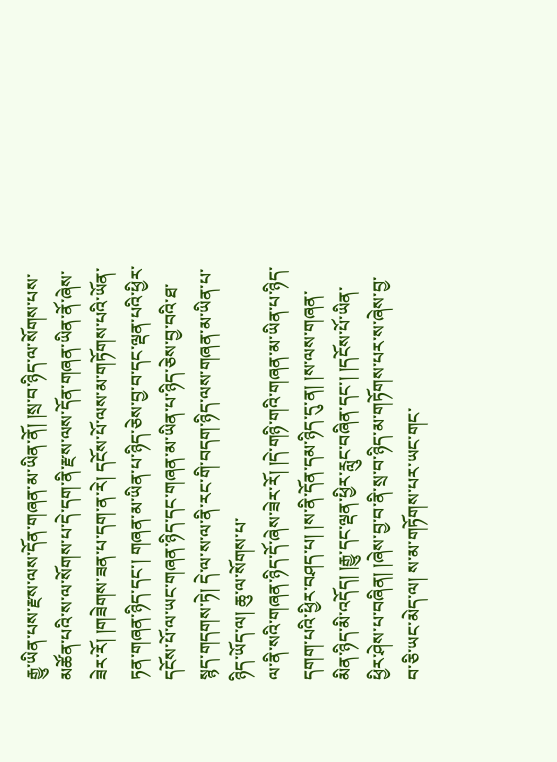རྒྱུ་ཡིན་པས་རྫས་ལས་དོན་གཞན་མ་ཡིན་ནོ། །སྲ་བ་ཉིད་ལ་སོགས་པས་མཚོན་པའི་ས་ལ་སོགས་པ་དེ་དག་ནི་རྫས་ལས་དོན་གཞན་ཡིན་ནོ་ཞེས་ཟེར་རོ། །གཟེགས་ཟན་པ་དག་ན་རེ། དངོས་པོ་ལས་མ་གཏོགས་པའི་ཡོན་ཏན་གཞན་ཉིད་དང་། གཞན་མ་ཡིན་པ་ཉིད་ཅེས་བྱ་བ་དང་ལྡན་པའི་ཕྱིར་དངོས་པོ་ལ་ཡང་གཞན་ཉིད་དང་གཞན་མ་ཡིན་པ་ཉིད་ཅེས་བྱ་བའི་ཐ་སྙད་གདགས་ཏེ། དེ་ལ་ས་ལ་ནི་རང་གི་བདག་ཉིད་ལས་གཞན་མ་ཡིན་པ་ཉིད་ཡོད་ལ། ཆུ་ལ་སོགས་པ་
ལ་ནི་སའི་གཞན་ཉིད་དོ་ཞེས་ཟེར་རོ། །དེ་གཉི་གའི་གཞན་མ་ཡིན་པ་ཉིད་དགག་པའི་ཕྱིར་བཤད་པ། །ས་ནི་དོན་དམ་ཉིད་དུ་ན། །ས་ལས་གཞན་མིན་ཉིད་མི་འདོད། །རྒྱུ་དང་ལྡན་ཕྱིར་རླུང་བཞིན་དང་། །དངོས་པོ་ཡིན་ཕྱིར་ཤེས་པ་བཞིན། །ཞེས་བྱ་བ་ནི་སྲ་བ་ཉིད་མ་གཏོགས་པར་ས་ཞེས་བྱ་བ་ཅི་ཡང་མེད་ལ། ས་མ་གཏོགས་པར་ཡང་གང་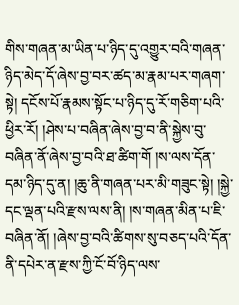གིས་གཞན་མ་ཡིན་པ་ཉིད་དུ་འགྱུར་བའི་གཞན་ཉིད་མེད་དོ་ཞེས་བྱ་བར་ཚད་མ་རྣམ་པར་གཞག་སྟེ། དངོས་པོ་རྣམས་སྟོང་པ་ཉིད་དུ་རོ་གཅིག་པའི་ཕྱིར་རོ། །ཤེས་པ་བཞིན་ཞེས་བྱ་བ་ནི་སྐྱེས་བུ་བཞིན་ནོ་ཞེས་བྱ་བའི་ཐ་ཚིག་གོ །ས་ལས་དོན་དམ་ཉིད་དུ་ན། །ཆུ་ནི་གཞན་པར་མི་གཟུང་སྟེ། །སྐྱེ་དང་ལྡན་པའི་རྫས་ལས་ནི། །ས་གཞན་མིན་པ་ཇི་བཞིན་ནོ། །ཞེས་བྱ་བའི་ཚིགས་སུ་བཅད་པའི་དོན་ནི་དཔེར་ན་རྫས་ཀྱི་ངོ་བོ་ཉིད་ལས་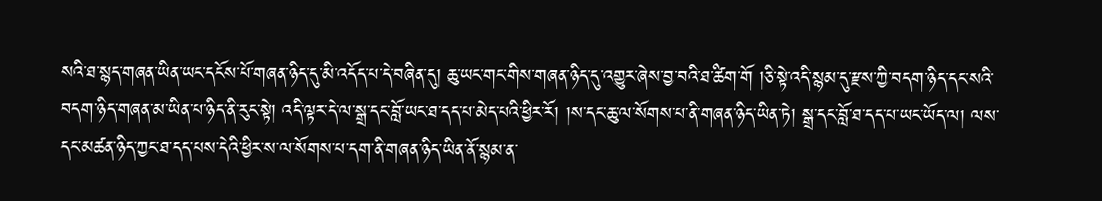སའི་ཐ་སྙད་གཞན་ཡིན་ཡང་དངོས་པོ་གཞན་ཉིད་དུ་མི་འདོད་པ་དེ་བཞིན་དུ། ཆུ་ཡང་གང་གིས་གཞན་ཉིད་དུ་འགྱུར་ཞེས་བྱ་བའི་ཐ་ཚིག་གོ །ཅི་སྟེ་འདི་སྙམ་དུ་རྫས་ཀྱི་བདག་ཉིད་དང་སའི་བདག་ཉིད་གཞན་མ་ཡིན་པ་ཉིད་ནི་རུང་སྟེ། འདི་ལྟར་དེ་ལ་སྒྲ་དང་བློ་ཡང་ཐ་དད་པ་མེད་པའི་ཕྱིར་རོ། །ས་དང་ཆུ་ལ་སོགས་པ་ནི་གཞན་ཉིད་ཡིན་ཏེ། སྒྲ་དང་བློ་ཐ་དད་པ་ཡང་ཡོད་ལ། ལས་དང་མཚན་ཉིད་ཀྱང་ཐ་དད་པས་དེའི་ཕྱིར་ས་ལ་སོགས་པ་དག་ནི་གཞན་ཉིད་ཡིན་ནོ་སྙམ་ན་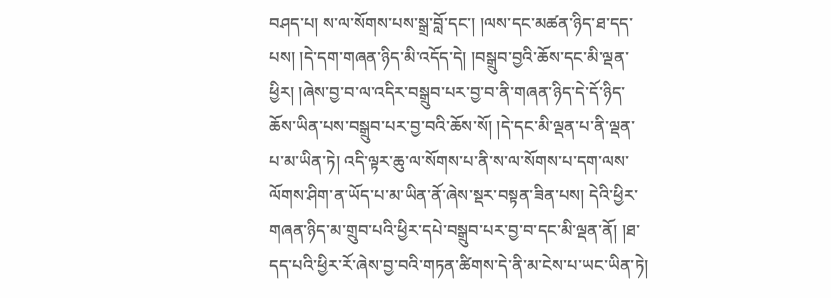བཤད་པ། ས་ལ་སོགས་པས་སྒྲ་བློ་དང་། །ལས་དང་མཚན་ཉིད་ཐ་དད་པས། །དེ་དག་གཞན་ཉིད་མི་འདོད་དེ། །བསྒྲུབ་བྱའི་ཆོས་དང་མི་ལྡན་ཕྱིར། །ཞེས་བྱ་བ་ལ་འདིར་བསྒྲུབ་པར་བྱ་བ་ནི་གཞན་ཉིད་དེ་དོ་ཉིད་ཆོས་ཡིན་པས་བསྒྲུབ་པར་བྱ་བའི་ཆོས་སོ། །དེ་དང་མི་ལྡན་པ་ནི་ལྡན་པ་མ་ཡིན་ཏེ། འདི་ལྟར་ཆུ་ལ་སོགས་པ་ནི་ས་ལ་སོགས་པ་དག་ལས་ལོགས་ཤིག་ན་ཡོད་པ་མ་ཡིན་ནོ་ཞེས་སྡར་བསྟན་ཟིན་པས། དེའི་ཕྱིར་གཞན་ཉིད་མ་གྲུབ་པའི་ཕྱིར་དཔེ་བསྒྲུབ་པར་བྱ་བ་དང་མི་ལྡན་ནོ། །ཐ་དད་པའི་ཕྱིར་རོ་ཞེས་བྱ་བའི་གཏན་ཚིགས་དེ་ནི་མ་ངེས་པ་ཡང་ཡིན་ཏེ།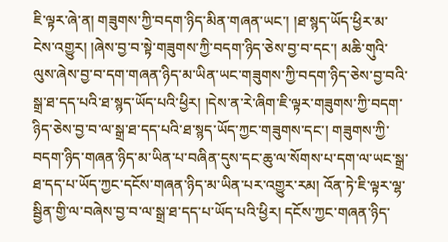ཇི་ལྟར་ཞེ་ན། གཟུགས་ཀྱི་བདག་ཉིད་མིན་གཞན་ཡང་། །ཐ་སྙད་ཡོད་ཕྱིར་མ་ངེས་འགྱུར། །ཞེས་བྱ་བ་སྟེ་གཟུགས་ཀྱི་བདག་ཉིད་ཅེས་བྱ་བ་དང་། མཆི་གུའི་
ལུས་ཞེས་བྱ་བ་དག་གཞན་ཉིད་མ་ཡིན་ཡང་གཟུགས་ཀྱི་བདག་ཉིད་ཅེས་བྱ་བའི་སྒྲ་ཐ་དད་པའི་ཐ་སྙད་ཡོད་པའི་ཕྱིར། །དེས་ན་རེ་ཞིག་ཇི་ལྟར་གཟུགས་ཀྱི་བདག་ཉིད་ཅེས་བྱ་བ་ལ་སྒྲ་ཐ་དད་པའི་ཐ་སྙད་ཡོད་ཀྱང་གཟུགས་དང་། གཟུགས་ཀྱི་བདག་ཉིད་གཞན་ཉིད་མ་ཡིན་པ་བཞིན་དུས་དང་ཆུ་ལ་སོགས་པ་དག་ལ་ཡང་སྒྲ་ཐ་དད་པ་ཡོད་ཀྱང་དངོས་གཞན་ཉིད་མ་ཡིན་པར་འགྱུར་རམ། འོན་ཏེ་ཇི་ལྟར་ལྷ་སྦྱིན་གྱི་ལ་བཞེས་བྱ་བ་ལ་སྒྲ་ཐ་དད་པ་ཡོད་པའི་ཕྱིར། དངོས་ཀྱང་གཞན་ཉིད་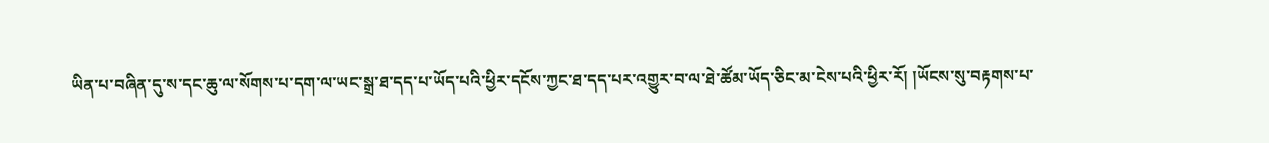ཡིན་པ་བཞིན་དུ་ས་དང་ཆུ་ལ་སོགས་པ་དག་ལ་ཡང་སྒྲ་ཐ་དད་པ་ཡོད་པའི་ཕྱིར་དངོས་ཀྱང་ཐ་དད་པར་འགྱུར་བ་ལ་ཐེ་ཚོམ་ཡོད་ཅིང་མ་ངེས་པའི་ཕྱིར་རོ། །ཡོངས་སུ་བརྟགས་པ་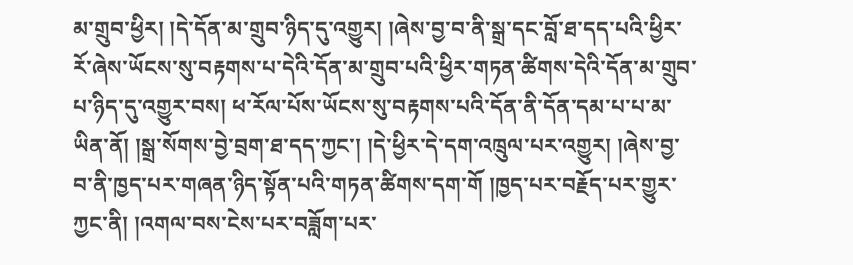མ་གྲུབ་ཕྱིར། །དེ་དོན་མ་གྲུབ་ཉིད་དུ་འགྱུར། །ཞེས་བྱ་བ་ནི་སྒྲ་དང་བློ་ཐ་དད་པའི་ཕྱིར་རོ་ཞེས་ཡོངས་སུ་བརྟགས་པ་དེའི་དོན་མ་གྲུབ་པའི་ཕྱིར་གཏན་ཚིགས་དེའི་དོན་མ་གྲུབ་པ་ཉིད་དུ་འགྱུར་བས། ཕ་རོལ་པོས་ཡོངས་སུ་བརྟགས་པའི་དོན་ནི་དོན་དམ་པ་པ་མ་ཡིན་ནོ། །སྒྲ་སོགས་བྱེ་བྲག་ཐ་དད་ཀྱང་། །དེ་ཕྱིར་དེ་དག་འཁྲུལ་པར་འགྱུར། །ཞེས་བྱ་བ་ནི་ཁྱད་པར་གཞན་ཉིད་སྟོན་པའི་གཏན་ཚིགས་དག་གོ །ཁྱད་པར་བརྗོད་པར་གྱུར་ཀྱང་ནི། །འགལ་བས་ངེས་པར་བཟློག་པར་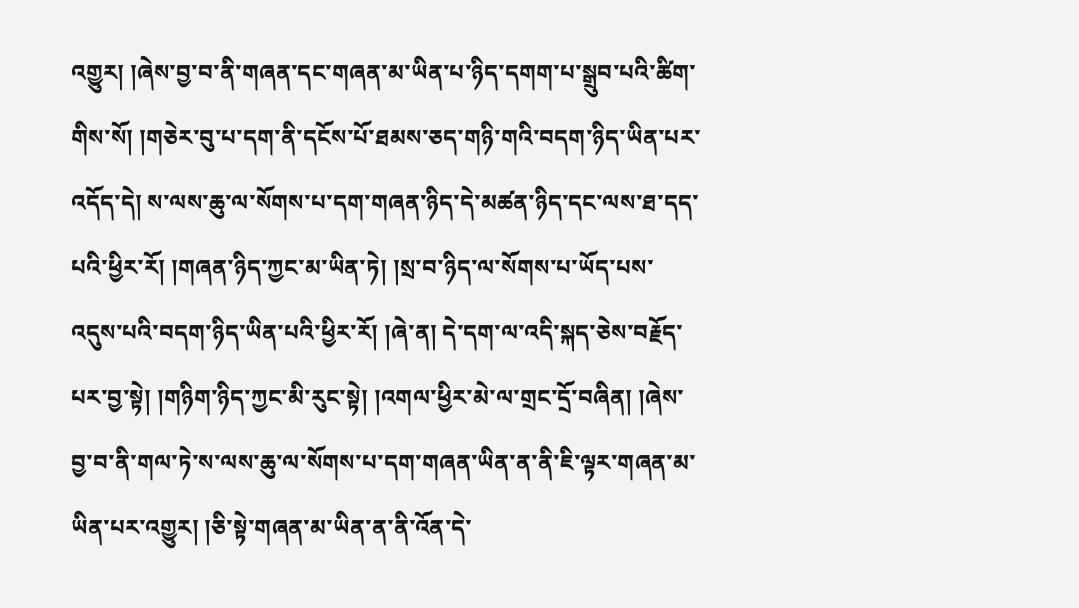འགྱུར། །ཞེས་བྱ་བ་ནི་གཞན་དང་གཞན་མ་ཡིན་པ་ཉིད་དགག་པ་སྒྲུབ་པའི་ཚིག་གིས་སོ། །གཅེར་བུ་པ་དག་ནི་དངོས་པོ་ཐམས་ཅད་གཉི་གའི་བདག་ཉིད་ཡིན་པར་འདོད་དེ། ས་ལས་ཆུ་ལ་སོགས་པ་དག་གཞན་ཉིད་དེ་མཚན་ཉིད་དང་ལས་ཐ་དད་པའི་ཕྱིར་རོ། །གཞན་ཉིད་ཀྱང་མ་ཡིན་ཏེ། །སྲ་བ་ཉིད་ལ་སོགས་པ་ཡོད་པས་འདུས་པའི་བདག་ཉིད་ཡིན་པའི་ཕྱིར་རོ། །ཞེ་ན། དེ་དག་ལ་འདི་སྐད་ཅེས་བརྗོད་པར་བྱ་སྟེ། །གཉིག་ཉིད་ཀྱང་མི་རུང་སྟེ། །འགལ་ཕྱིར་མེ་ལ་གྲང་དྲོ་བཞིན། །ཞེས་བྱ་བ་ནི་གལ་ཏེ་ས་ལས་ཆུ་ལ་སོགས་པ་དག་གཞན་ཡིན་ན་ནི་ཇི་ལྟར་གཞན་མ་ཡིན་པར་འགྱུར། །ཅི་སྟེ་གཞན་མ་ཡིན་ན་ནི་འོན་དེ་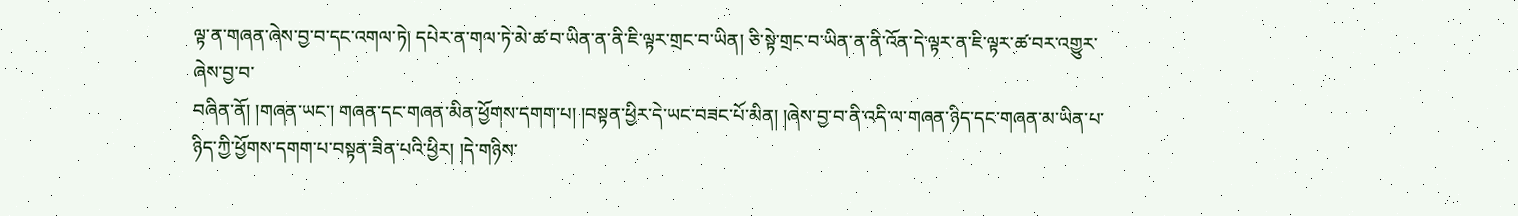ལྟ་ན་གཞན་ཞེས་བྱ་བ་དང་འགལ་ཏེ། དཔེར་ན་གལ་ཏེ་མེ་ཚ་བ་ཡིན་ན་ནི་ཇི་ལྟར་གྲང་བ་ཡིན། ཅི་སྟེ་གྲང་བ་ཡིན་ན་ནི་འོན་དེ་ལྟར་ན་ཇི་ལྟར་ཚ་བར་འགྱུར་ཞེས་བྱ་བ་
བཞིན་ནོ། །གཞན་ཡང་། གཞན་དང་གཞན་མིན་ཕྱོགས་དགག་པ། །བསྟན་ཕྱིར་དེ་ཡང་བཟང་པོ་མིན། །ཞེས་བྱ་བ་ནི་འདི་ལ་གཞན་ཉིད་དང་གཞན་མ་ཡིན་པ་ཉིད་ཀྱི་ཕྱོགས་དགག་པ་བསྟན་ཟིན་པའི་ཕྱིར། །དེ་གཉིས་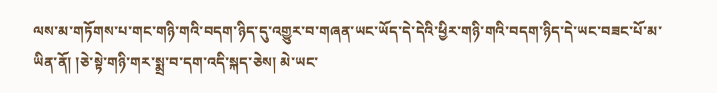ལས་མ་གཏོགས་པ་གང་གཉི་གའི་བདག་ཉིད་དུ་འགྱུར་བ་གཞན་ཡང་ཡོད་དེ་དེའི་ཕྱིར་གཉི་གའི་བདག་ཉིད་དེ་ཡང་བཟང་པོ་མ་ཡིན་ནོ། །ཅེ་སྟེ་གཉི་གར་སྨྲ་བ་དག་འདི་སྐད་ཅེས། མེ་ཡང་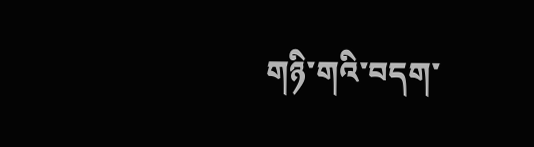གཉི་གའི་བདག་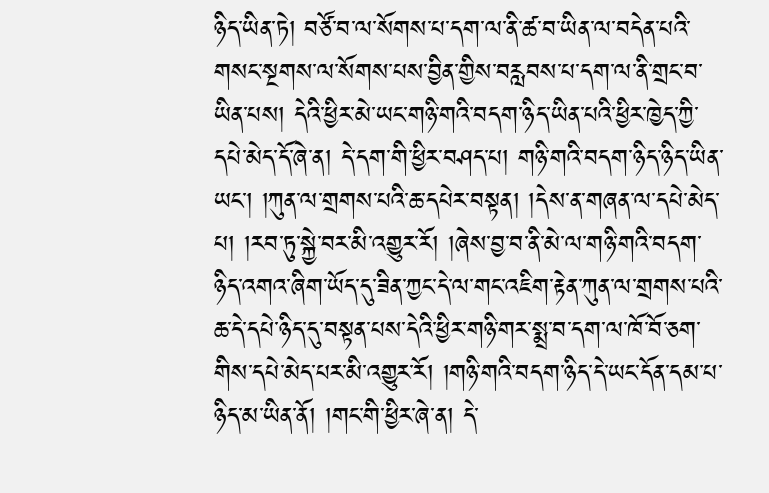ཉིད་ཡིན་ཏེ། བཙོ་བ་ལ་སོགས་པ་དག་ལ་ནི་ཚ་བ་ཡིན་ལ་བདེན་པའི་གསང་སྔགས་ལ་སོགས་པས་བྱིན་གྱིས་བརླབས་པ་དག་ལ་ནི་གྲང་བ་ཡིན་པས། དེའི་ཕྱིར་མེ་ཡང་གཉི་གའི་བདག་ཉིད་ཡིན་པའི་ཕྱིར་ཁྱེད་ཀྱི་དཔེ་མེད་དོ་ཞེ་ན། དེ་དག་གི་ཕྱིར་བཤད་པ། གཉི་གའི་བདག་ཉིད་ཉིད་ཡིན་ཡང་། །ཀུན་ལ་གྲགས་པའི་ཆ་དཔེར་བསྟན། །དེས་ན་གཞན་ལ་དཔེ་མེད་པ། །རབ་ཏུ་སྐྱེ་བར་མི་འགྱུར་རོ། །ཞེས་བྱ་བ་ནི་མེ་ལ་གཉི་གའི་བདག་ཉིད་འགའ་ཞིག་ཡོད་དུ་ཟིན་ཀྱང་དེ་ལ་གང་འཇིག་རྟེན་ཀུན་ལ་གྲགས་པའི་ཆ་དེ་དཔེ་ཉིད་དུ་བསྟན་པས་དེའི་ཕྱིར་གཉི་གར་སྨྲ་བ་དག་ལ་ཁོ་བོ་ཅག་གིས་དཔེ་མེད་པར་མི་འགྱུར་རོ། །གཉི་གའི་བདག་ཉིད་དེ་ཡང་དོན་དམ་པ་ཉིད་མ་ཡིན་ནོ། །གང་གི་ཕྱིར་ཞེ་ན། དེ་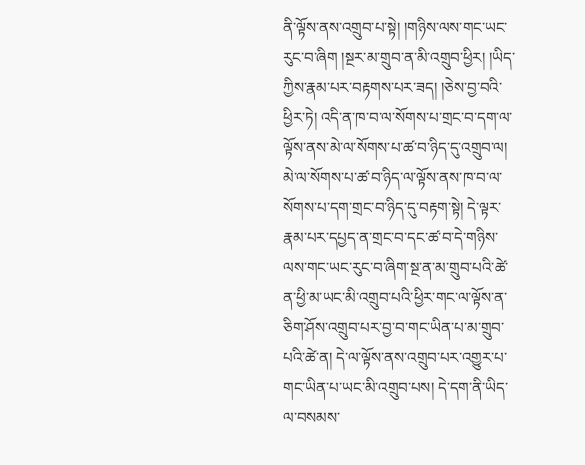ནི་ལྟོས་ནས་འགྲུབ་པ་སྟེ། །གཉིས་ལས་གང་ཡང་རུང་བ་ཞིག །སྔར་མ་གྲུབ་ན་མི་འགྲུབ་ཕྱིར། །ཡིད་ཀྱིས་རྣམ་པར་བརྟགས་པར་ཟད། །ཅེས་བྱ་བའི་ཕྱིར་ཏེ། འདི་ན་ཁ་བ་ལ་སོགས་པ་གྲང་བ་དག་ལ་ལྟོས་ནས་མེ་ལ་སོགས་པ་ཚ་བ་ཉིད་དུ་འགྲུབ་ལ། མེ་ལ་སོགས་པ་ཚ་བ་ཉིད་ལ་ལྟོས་ནས་ཁ་བ་ལ་སོགས་པ་དག་གྲང་བ་ཉིད་དུ་བརྟག་སྟེ། དེ་ལྟར་རྣམ་པར་དཔྱད་ན་གྲང་བ་དང་ཚ་བ་དེ་གཉིས་ལས་གང་ཡང་རུང་བ་ཞིག་སྔ་ན་མ་གྲུབ་པའི་ཚེ་ན་ཕྱི་མ་ཡང་མི་འགྲུབ་པའི་ཕྱིར་གང་ལ་ལྟོས་ན་ཅིག་ཤོས་འགྲུབ་པར་བྱ་བ་གང་ཡིན་པ་མ་གྲུབ་པའི་ཚེ་ན། དེ་ལ་ལྟོས་ནས་འགྲུབ་པར་འགྱུར་པ་གང་ཡིན་པ་ཡང་མི་འགྲུབ་པས། དེ་དག་ནི་ཡིད་ལ་བསམས་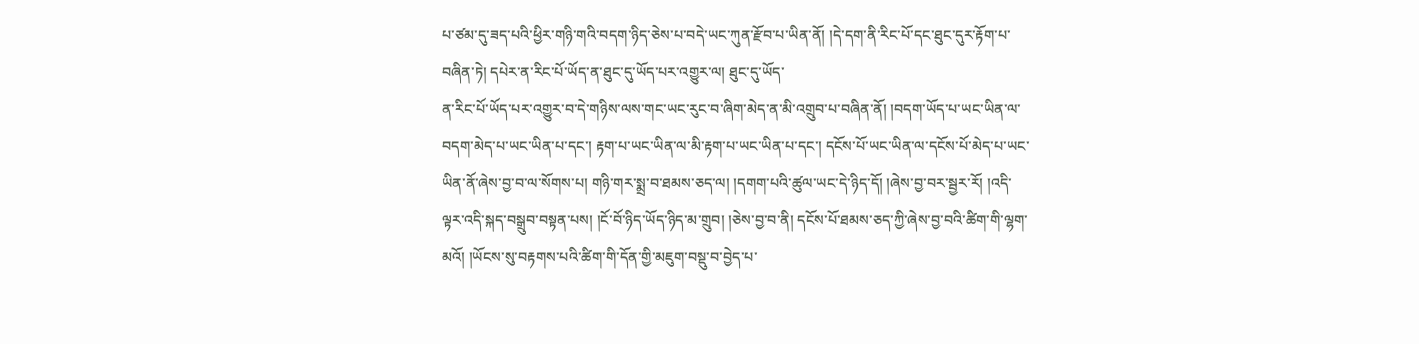པ་ཙམ་དུ་ཟད་པའི་ཕྱིར་གཉི་གའི་བདག་ཉིད་ཅེས་པ་བདེ་ཡང་ཀུན་རྫོབ་པ་ཡིན་ནོ། །དེ་དག་ནི་རིང་པོ་དང་ཐུང་དུར་རྟོག་པ་བཞིན་ཏེ། དཔེར་ན་རིང་པོ་ཡོད་ན་ཐུང་དུ་ཡོད་པར་འགྱུར་ལ། ཐུང་དུ་ཡོད་
ན་རིང་པོ་ཡོད་པར་འགྱུར་བ་དེ་གཉིས་ལས་གང་ཡང་རུང་བ་ཞིག་མེད་ན་མི་འགྲུབ་པ་བཞིན་ནོ། །བདག་ཡོད་པ་ཡང་ཡིན་ལ་བདག་མེད་པ་ཡང་ཡིན་པ་དང་། རྟག་པ་ཡང་ཡིན་ལ་མི་རྟག་པ་ཡང་ཡིན་པ་དང་། དངོས་པོ་ཡང་ཡིན་ལ་དངོས་པོ་མེད་པ་ཡང་ཡིན་ནོ་ཞེས་བྱ་བ་ལ་སོགས་པ། གཉི་གར་སྨྲ་བ་ཐམས་ཅད་ལ། །དགག་པའི་ཚུལ་ཡང་དེ་ཉིད་དོ། །ཞེས་བྱ་བར་སྦྱར་རོ། །འདི་ལྟར་འདི་སྐད་བསྒྲུབ་བསྟན་པས། །ངོ་བོ་ཉིད་ཡོད་ཉིད་མ་གྲུབ། །ཅེས་བྱ་བ་ནི། དངོས་པོ་ཐམས་ཅད་ཀྱི་ཞེས་བྱ་བའི་ཚིག་གི་ལྷག་མའོ། །ཡོངས་སུ་བརྟགས་པའི་ཚིག་གི་དོན་གྱི་མཇུག་བསྡུ་བ་བྱེད་པ་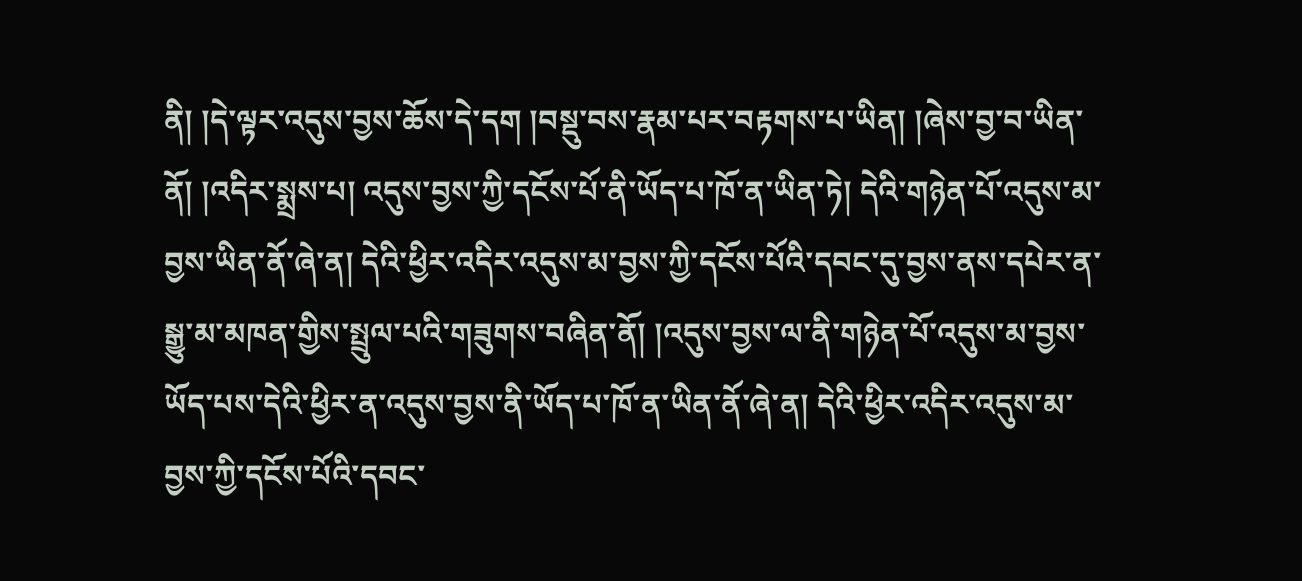ནི། །དེ་ལྟར་འདུས་བྱས་ཆོས་དེ་དག །བསྡུ་བས་རྣམ་པར་བརྟགས་པ་ཡིན། །ཞེས་བྱ་བ་ཡིན་ནོ། །འདིར་སྨྲས་པ། འདུས་བྱས་ཀྱི་དངོས་པོ་ནི་ཡོད་པ་ཁོ་ན་ཡིན་ཏེ། དེའི་གཉེན་པོ་འདུས་མ་བྱས་ཡིན་ནོ་ཞེ་ན། དེའི་ཕྱིར་འདིར་འདུས་མ་བྱས་ཀྱི་དངོས་པོའི་དབང་དུ་བྱས་ནས་དཔེར་ན་སྒྱུ་མ་མཁན་གྱིས་སྤྲུལ་པའི་གཟུགས་བཞིན་ནོ། །འདུས་བྱས་ལ་ནི་གཉེན་པོ་འདུས་མ་བྱས་ཡོད་པས་དེའི་ཕྱིར་ན་འདུས་བྱས་ནི་ཡོད་པ་ཁོ་ན་ཡིན་ནོ་ཞེ་ན། དེའི་ཕྱིར་འདིར་འདུས་མ་བྱས་ཀྱི་དངོས་པོའི་དབང་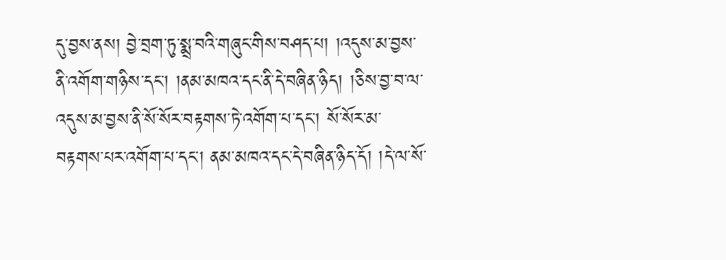དུ་བྱས་ནས། བྱེ་བྲག་ཏུ་སྨྲ་བའི་གཞུང་གིས་བཤད་པ། །འདུས་མ་བྱས་ནི་འགོག་གཉིས་དང་། །ནམ་མཁའ་དང་ནི་དེ་བཞིན་ཉིད། །ཅིས་བྱ་བ་ལ་འདུས་མ་བྱས་ནི་སོ་སོར་བརྟགས་ཏེ་འགོག་པ་དང་། སོ་སོར་མ་བརྟགས་པར་འགོག་པ་དང་། ནམ་མཁའ་དང་དེ་བཞིན་ཉིད་དོ། །དེ་ལ་སོ་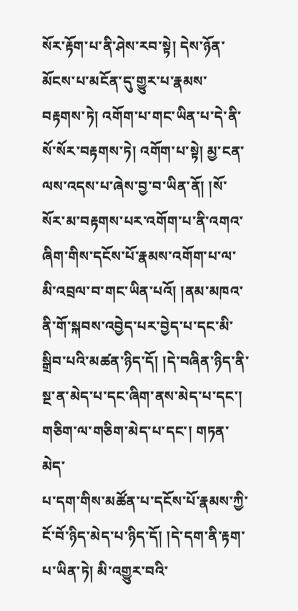སོར་རྟོག་པ་ནི་ཤེས་རབ་སྟེ། དེས་ཉོན་མོངས་པ་མངོན་དུ་གྱུར་པ་རྣམས་བརྟགས་ཏེ། འགོག་པ་གང་ཡིན་པ་དེ་ནི་སོ་སོར་བརྟགས་ཏེ། འགོག་པ་སྟེ། མྱ་ངན་ལས་འདས་པ་ཞེས་བྱ་བ་ཡིན་ནོ། །སོ་སོར་མ་བརྟགས་པར་འགོག་པ་ནི་འགའ་ཞིག་གིས་དངོས་པོ་རྣམས་འགོག་པ་ལ་མི་འབྲལ་བ་གང་ཡིན་པའོ། །ནམ་མཁའ་ནི་གོ་སྐབས་འབྱེད་པར་བྱེད་པ་དང་མི་སྒྲིབ་པའི་མཚན་ཉིད་དོ། །དེ་བཞིན་ཉིད་ནི་སྔ་ན་མེད་པ་དང་ཞིག་ནས་མེད་པ་དང་། གཅིག་ལ་གཅིག་མེད་པ་དང་། གཏན་མེད་
པ་དག་གིས་མཚོན་པ་དངོས་པོ་རྣམས་ཀྱི་ངོ་བོ་ཉིད་མེད་པ་ཉིད་དོ། །དེ་དག་ནི་རྟག་པ་ཡིན་ཏེ། མི་འགྱུར་བའི་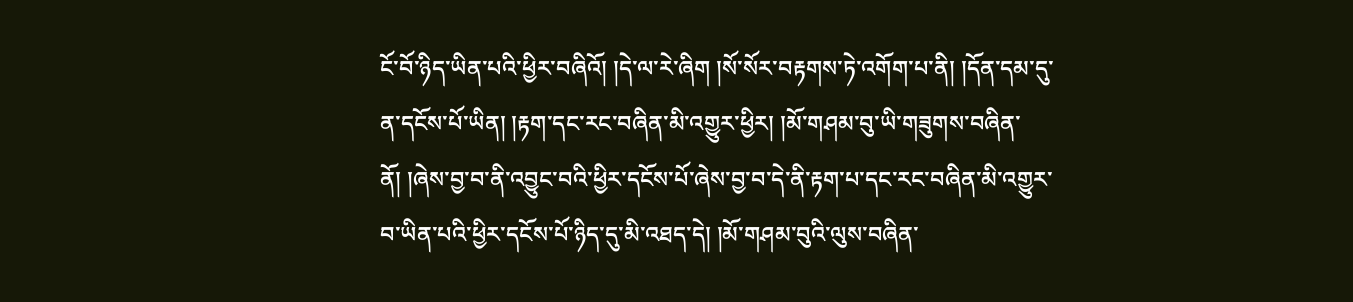ངོ་བོ་ཉིད་ཡིན་པའི་ཕྱིར་བཞིའོ། །དེ་ལ་རེ་ཞིག །སོ་སོར་བརྟགས་ཏེ་འགོག་པ་ནི། །དོན་དམ་དུ་ན་དངོས་པོ་ཡིན། །རྟག་དང་རང་བཞིན་མི་འགྱུར་ཕྱིར། །མོ་གཤམ་བུ་ཡི་གཟུགས་བཞིན་ནོ། །ཞེས་བྱ་བ་ནི་འབྱུང་བའི་ཕྱིར་དངོས་པོ་ཞེས་བྱ་བ་དེ་ནི་རྟག་པ་དང་རང་བཞིན་མི་འགྱུར་བ་ཡིན་པའི་ཕྱིར་དངོས་པོ་ཉིད་དུ་མི་འཐད་དེ། །མོ་གཤམ་བུའི་ལུས་བཞིན་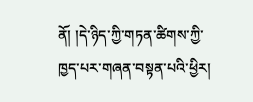ནོ། །དེ་ཉིད་ཀྱི་གཏན་ཚིགས་ཀྱི་ཁྱད་པར་གཞན་བསྟན་པའི་ཕྱིར།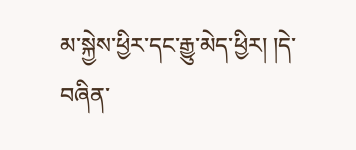མ་སྐྱེས་ཕྱིར་དང་རྒྱུ་མེད་ཕྱིར། །དེ་བཞིན་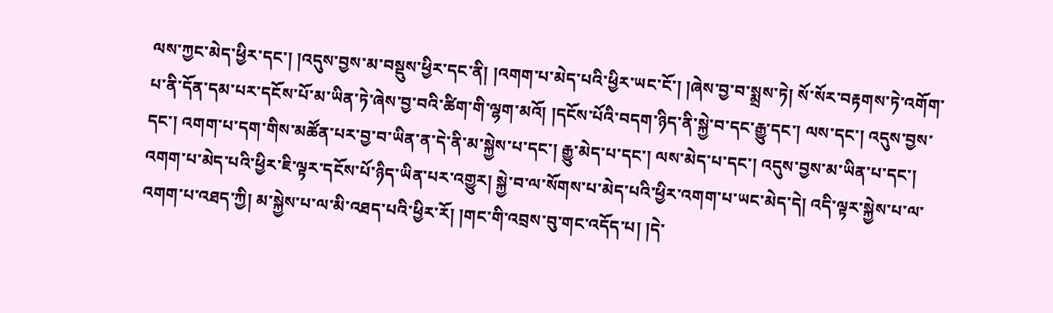ལས་ཀྱང་མེད་ཕྱིར་དང་། །འདུས་བྱས་མ་བསྡུས་ཕྱིར་དང་ནི། །འགག་པ་མེད་པའི་ཕྱིར་ཡང་ངོ་། །ཞེས་བྱ་བ་སྨྲས་ཏེ། སོ་སོར་བརྟགས་ཏེ་འགོག་པ་ནི་དོན་དམ་པར་དངོས་པོ་མ་ཡིན་ཏེ་ཞེས་བྱ་བའི་ཚིག་གི་ལྷག་མའོ། །དངོས་པོའི་བདག་ཉིད་ནི་སྐྱེ་བ་དང་རྒྱུ་དང་། ལས་དང་། འདུས་བྱས་དང་། འགག་པ་དག་གིས་མཚོན་པར་བྱ་བ་ཡིན་ན་དེ་ནི་མ་སྐྱེས་པ་དང་། རྒྱུ་མེད་པ་དང་། ལས་མེད་པ་དང་། འདུས་བྱས་མ་ཡིན་པ་དང་། འགག་པ་མེད་པའི་ཕྱིར་ཇི་ལྟར་དངོས་པོ་ཉིད་ཡིན་པར་འགྱུར། སྐྱེ་བ་ལ་སོགས་པ་མེད་པའི་ཕྱིར་འགག་པ་ཡང་མེད་དེ། འདི་ལྟར་སྐྱེས་པ་ལ་འགག་པ་འཐད་ཀྱི། མ་སྐྱེས་པ་ལ་མི་འཐད་པའི་ཕྱིར་རོ། །གང་གི་འབྲས་བུ་གང་འདོད་པ། །དེ་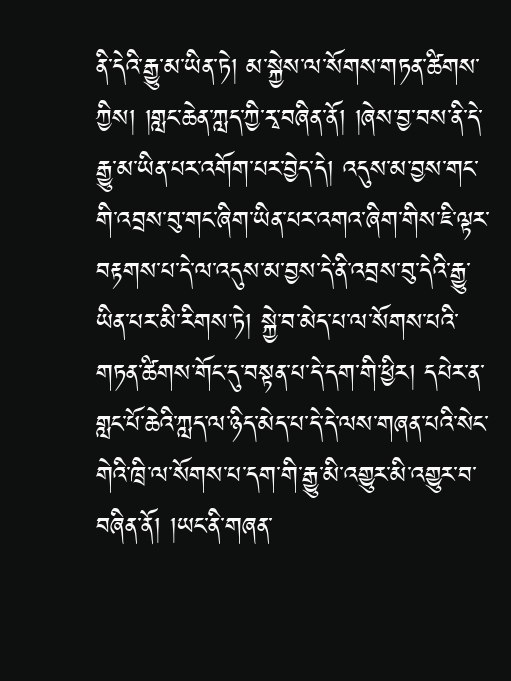ནི་དེའི་རྒྱུ་མ་ཡིན་ཏེ། མ་སྐྱེས་ལ་སོགས་གཏན་ཚིགས་ཀྱིས། །གླང་ཆེན་ཀླད་ཀྱི་རྭ་བཞིན་ནོ། །ཞེས་བྱ་བས་ནི་དེ་རྒྱུ་མ་ཡིན་པར་འགོག་པར་བྱེད་དེ། འདུས་མ་བྱས་གང་གི་འབྲས་བུ་གང་ཞིག་ཡིན་པར་འགའ་ཞིག་གིས་ཇི་ལྟར་བརྟགས་པ་དེ་ལ་འདུས་མ་བྱས་དེ་ནི་འབྲས་བུ་དེའི་རྒྱུ་ཡིན་པར་མི་རིགས་ཏེ། སྐྱེ་བ་མེད་པ་ལ་སོགས་པའི་གཏན་ཚིགས་གོང་དུ་བསྟན་པ་དེ་དག་གི་ཕྱིར། དཔེར་ན་གླང་པོ་ཆེའི་ཀླད་ལ་ཉིད་མེད་པ་དེ་དེ་ལས་གཞན་པའི་སེང་གེའི་ཁྲི་ལ་སོགས་པ་དག་གི་རྒྱུ་མི་འགྱུར་མི་འགྱུར་བ་བཞིན་ནོ། །ཡང་ནི་གཞན་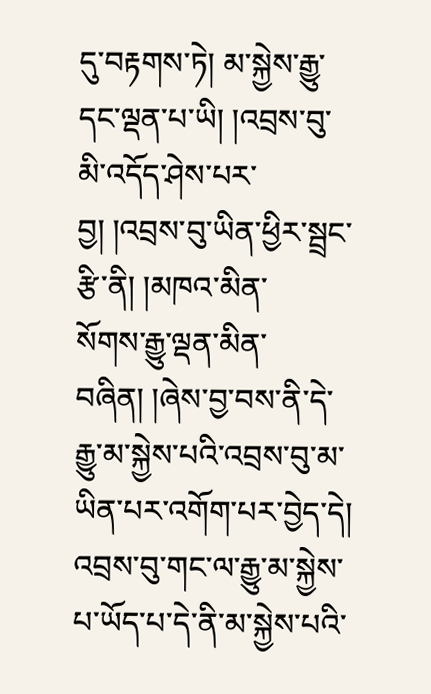དུ་བརྟགས་ཏེ། མ་སྐྱེས་རྒྱུ་དང་ལྡན་པ་ཡི། །འབྲས་བུ་མི་འདོད་ཤེས་པར་བྱ། །འབྲས་བུ་ཡིན་ཕྱིར་སྦྲང་རྩི་ནི། །མཁའ་མིན་
སོགས་རྒྱུ་ལྡན་མིན་བཞིན། །ཞེས་བྱ་བས་ནི་དེ་རྒྱུ་མ་སྐྱེས་པའི་འབྲས་བུ་མ་ཡིན་པར་འགོག་པར་བྱེད་དེ། འབྲས་བུ་གང་ལ་རྒྱུ་མ་སྐྱེས་པ་ཡོད་པ་དེ་ནི་མ་སྐྱེས་པའི་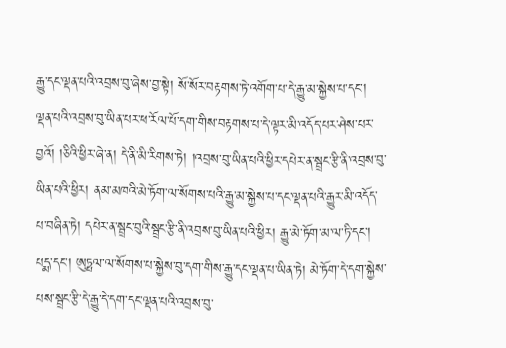རྒྱུ་དང་ལྡན་པའི་འབྲས་བུ་ཞེས་བྱ་སྟེ། སོ་སོར་བརྟགས་ཏེ་འགོག་པ་དེ་རྒྱུ་མ་སྐྱེས་པ་དང་། ལྡན་པའི་འབྲས་བུ་ཡིན་པར་ཕ་རོལ་པོ་དག་གིས་བརྟགས་པ་དེ་ལྟར་མི་འདོད་པར་ཤེས་པར་བྱའོ། །ཅིའི་ཕྱིར་ཞེ་ན། དེ་ནི་མི་རིགས་ཏེ། །འབྲས་བུ་ཡིན་པའི་ཕྱིར་དཔེར་ན་སྦྲང་རྩི་ནི་འབྲས་བུ་ཡིན་པའི་ཕྱིར། ནམ་མཁའི་མེ་ཏོག་ལ་སོགས་པའི་རྒྱུ་མ་སྐྱེས་པ་དང་ལྡན་པའི་རྒྱུར་མི་འདོད་པ་བཞིན་ཏེ། དཔེར་ན་སྦྲང་བུའི་སྦྲང་རྩི་ནི་འབྲས་བུ་ཡིན་པའི་ཕྱིར། རྒྱུ་མེ་ཏོག་མ་ལ་ཏི་དང་། པདྨ་དང་། ཨུཏྤལ་ལ་སོགས་པ་སྐྱེས་བུ་དག་གིས་རྒྱུ་དང་ལྡན་པ་ཡིན་ཏེ། མེ་ཏོག་དེ་དག་སྐྱེས་པས་སྦྲང་རྩི་དེ་རྒྱུ་དེ་དག་དང་ལྡན་པའི་འབྲས་བུ་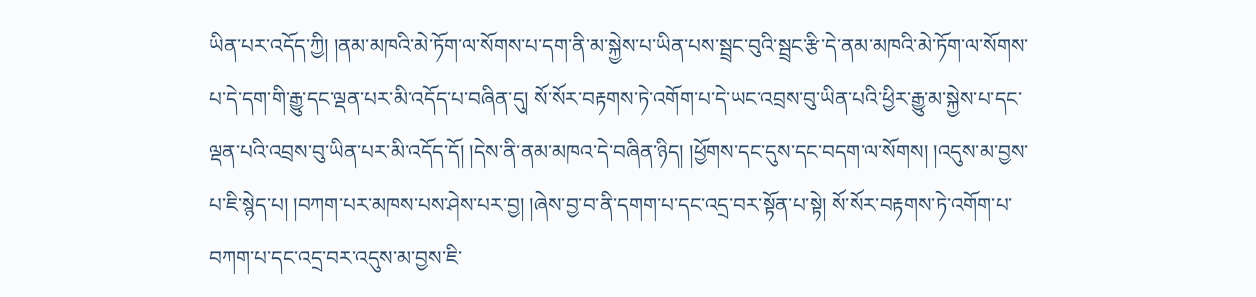ཡིན་པར་འདོད་ཀྱི། །ནམ་མཁའི་མེ་ཏོག་ལ་སོགས་པ་དག་ནི་མ་སྐྱེས་པ་ཡིན་པས་སྦྲང་བུའི་སྦྲང་རྩི་དེ་ནམ་མཁའི་མེ་ཏོག་ལ་སོགས་པ་དེ་དག་གི་རྒྱུ་དང་ལྡན་པར་མི་འདོད་པ་བཞིན་དུ། སོ་སོར་བརྟགས་ཏེ་འགོག་པ་དེ་ཡང་འབྲས་བུ་ཡིན་པའི་ཕྱིར་རྒྱུ་མ་སྐྱེས་པ་དང་ལྡན་པའི་འབྲས་བུ་ཡིན་པར་མི་འདོད་དོ། །དེས་ནི་ནམ་མཁའ་དེ་བཞིན་ཉིད། །ཕྱོགས་དང་དུས་དང་བདག་ལ་སོགས། །འདུས་མ་བྱས་པ་ཇི་སྙེད་པ། །བཀག་པར་མཁས་པས་ཤེས་པར་བྱ། །ཞེས་བྱ་བ་ནི་དགག་པ་དང་འདྲ་བར་སྟོན་པ་སྟེ། སོ་སོར་བརྟགས་ཏེ་འགོག་པ་བཀག་པ་དང་འདྲ་བར་འདུས་མ་བྱས་ཇི་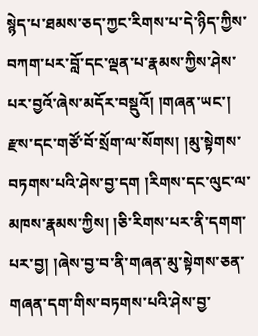སྙེད་པ་ཐམས་ཅད་ཀྱང་རིགས་པ་དེ་ཉིད་ཀྱིས་བཀག་པར་བློ་དང་ལྡན་པ་རྣམས་ཀྱིས་ཤེས་པར་བྱའོ་ཞེས་མདོར་བསྡུའོ། །གཞན་ཡང་། རྫས་དང་གཙོ་བོ་སྲོག་ལ་སོགས། །མུ་སྟེགས་བཏགས་པའི་ཤེས་བྱ་དག །རིགས་དང་ལུང་ལ་མཁས་རྣམས་ཀྱིས། །ཅི་རིགས་པར་ནི་དགག་པར་བྱ། །ཞེས་བྱ་བ་ནི་གཞན་མུ་སྟེགས་ཅན་གཞན་དག་གིས་བཏགས་པའི་ཤེས་བྱ་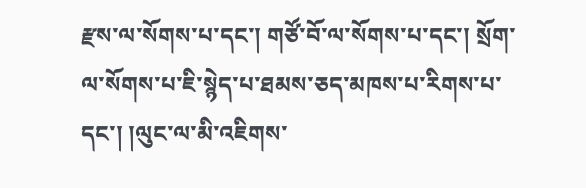རྫས་ལ་སོགས་པ་དང་། གཙོ་བོ་ལ་སོགས་པ་དང་། སྲོག་ལ་སོགས་པ་ཇི་སྙེད་པ་ཐམས་ཅད་མཁས་པ་རིགས་པ་དང་། །ལུང་ལ་མི་འཇིགས་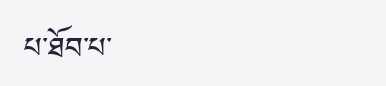པ་ཐོབ་པ་